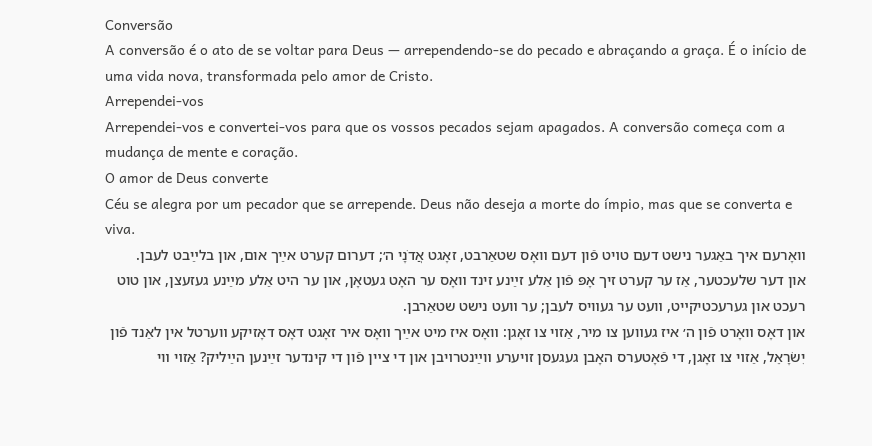Conversão
A conversão é o ato de se voltar para Deus — arrependendo-se do pecado e abraçando a graça. É o início de uma vida nova, transformada pelo amor de Cristo.
Arrependei-vos
Arrependei-vos e convertei-vos para que os vossos pecados sejam apagados. A conversão começa com a mudança de mente e coração.
O amor de Deus converte
Céu se alegra por um pecador que se arrepende. Deus não deseja a morte do ímpio, mas que se converta e viva.
װאָרעם איך באַגער נישט דעם טױט פֿון דעם װאָס שטאַרבט, זאָגט אֲדֹנָי ה׳; דערום קערט אײַך אום, און בלײַבט לעבן.
און דער שלעכטער, אַז ער קערט זיך אָפּ פֿון אַלע זײַנע זינד װאָס ער האָט געטאָן, און ער היט אַלע מײַנע געזעצן, און טוט רעכט און גערעכטיקײט, װעט ער געװיס לעבן; ער װעט נישט שטאַרבן.
און דאָס װאָרט פֿון ה׳ איז געװען צו מיר, אַזױ צו זאָגן: װאָס איז מיט אײַך װאָס איר זאָגט דאָס דאָזיקע װערטל אין לאַנד פֿון יִשׂרָאֵל, אַזױ צו זאָגן, די פֿאָטערס האָבן געגעסן זױערע װײַנטרױבן און די צײן פֿון די קינדער זײַנען הײַליק? אַזױ װי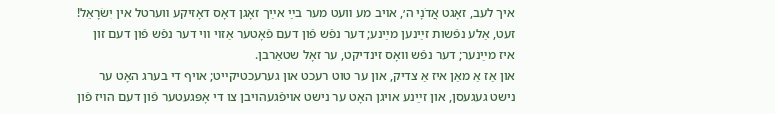איך לעב, זאָגט אֲדֹנָי ה׳, אױב מע װעט מער בײַ אײַך זאָגן דאָס דאָזיקע װערטל אין יִשׂרָאֵל! זעט, אַלע נפֿשות זײַנען מײַנע; דער נפֿש פֿון דעם פֿאָטער אַזױ װי דער נפֿש פֿון דעם זון איז מײַנער; דער נפֿש װאָס זינדיקט, ער זאָל שטאַרבן.
און אַז אַ מאַן איז אַ צדיק, און ער טוט רעכט און גערעכטיקײט; אױף די בערג האָט ער נישט געגעסן, און זײַנע אױגן האָט ער נישט אױפֿגעהױבן צו די אָפּגעטער פֿון דעם הױז פֿון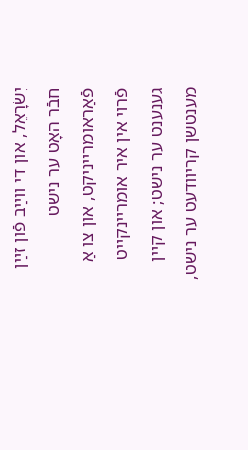יִשׂרָאֵל, און די װײַב פֿון זײַן חבֿר האָט ער נישט פֿאַראומרײניקט, און צו אַ פֿרױ אין איר אומרײנקײט גענענט ער נישט; און קײן מענטשן קריװדעט ער נישט,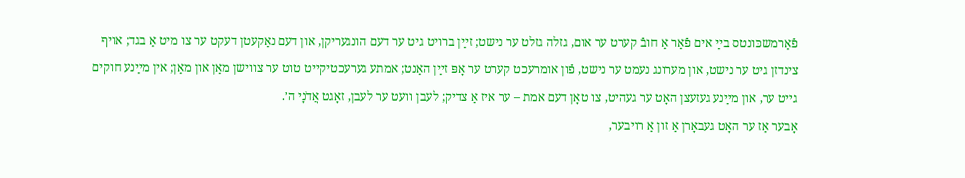פֿאַרמשכּונטס בײַ אים פֿאַר אַ חובֿ קערט ער אום, גזלה גזלט ער נישט; זײַן ברױט גיט ער דעם הונגעריקן, און דעם נאַקעטן דעקט ער צו מיט אַ בגד; אױף צינדזן גיט ער נישט, און מערונג נעמט ער נישט, פֿון אומרעכט קערט ער אָפּ זײַן האַנט; אמתע גערעכטיקײט טוט ער צװישן מאַן און מאַן; אין מײַנע חוקים גײט ער, און מײַנע געזעצן האָט ער געהיט, צו טאָן דעם אמת – ער איז אַ צדיק; לעבן װעט ער לעבן, זאָגט אֲדֹנָי ה׳.
אָבער אַז ער האָט געבאָרן אַ זון אַ רױבער,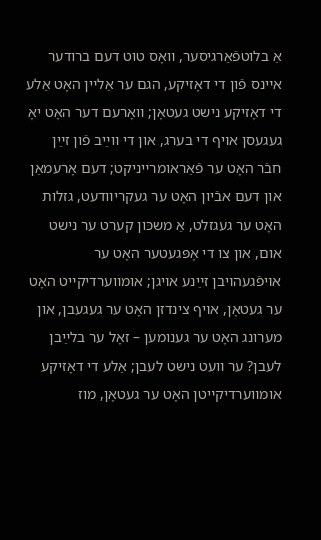אַ בלוטפֿאַרגיסער, װאָס טוט דעם ברודער אײנס פֿון די דאָזיקע, הגם ער אַלײן האָט אַלע די דאָזיקע נישט געטאָן; װאָרעם דער האָט יאָ געגעסן אױף די בערג, און די װײַב פֿון זײַן חבֿר האָט ער פֿאַראומרײניקט; דעם אָרעמאַן און דעם אבֿיון האָט ער געקריװדעט, גזלות האָט ער געגזלט, אַ משכּון קערט ער נישט אום, און צו די אָפּגעטער האָט ער אױפֿגעהױבן זײַנע אױגן; אומװערדיקײט האָט ער געטאָן, אױף צינדזן האָט ער געגעבן, און מערונג האָט ער גענומען – זאָל ער בלײַבן לעבן? ער װעט נישט לעבן; אַלע די דאָזיקע אומװערדיקײטן האָט ער געטאָן, מוז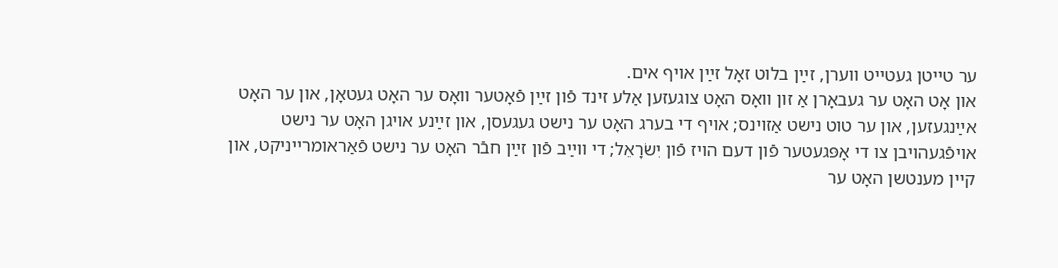ער טײטן געטײט װערן, זײַן בלוט זאָל זײַן אױף אים.
און אָט האָט ער געבאָרן אַ זון װאָס האָט צוגעזען אַלע זינד פֿון זײַן פֿאָטער װאָס ער האָט געטאָן, און ער האָט אײַנגעזען, און ער טוט נישט אַזױנס; אױף די בערג האָט ער נישט געגעסן, און זײַנע אױגן האָט ער נישט אױפֿגעהױבן צו די אָפּגעטער פֿון דעם הױז פֿון יִשׂרָאֵל; די װײַב פֿון זײַן חבֿר האָט ער נישט פֿאַראומרײניקט, און קײן מענטשן האָט ער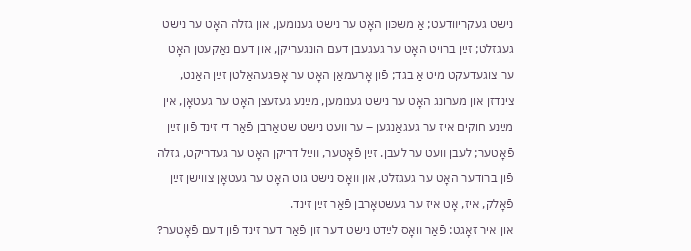נישט געקריװדעט; אַ משכּון האָט ער נישט גענומען, און גזלה האָט ער נישט געגזלט; זײַן ברױט האָט ער געגעבן דעם הונגעריקן, און דעם נאַקעטן האָט ער צוגעדעקט מיט אַ בגד; פֿון אָרעמאַן האָט ער אָפּגעהאַלטן זײַן האַנט, צינדזן און מערונג האָט ער נישט גענומען, מײַנע געזעצן האָט ער געטאָן, אין מײַנע חוקים איז ער געגאַנגען – ער װעט נישט שטאַרבן פֿאַר די זינד פֿון זײַן פֿאָטער; לעבן װעט ער לעבן. זײַן פֿאָטער, װײַל דריקן האָט ער געדריקט, גזלה פֿון ברודער האָט ער געגזלט, און װאָס נישט גוט האָט ער געטאָן צװישן זײַן פֿאָלק, איז, אָט איז ער געשטאָרבן פֿאַר זײַן זינד.
און איר זאָגט: פֿאַר װאָס לײַדט נישט דער זון פֿאַר דער זינד פֿון דעם פֿאָטער?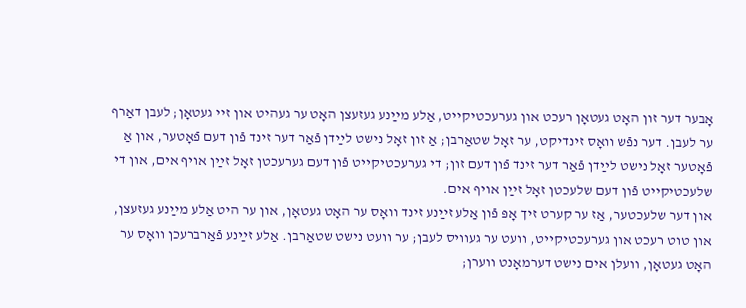אָבער דער זון האָט געטאָן רעכט און גערעכטיקײט, אַלע מײַנע געזעצן האָט ער געהיט און זײ געטאָן; לעבן דאַרף ער לעבן. דער נפֿש װאָס זינדיקט, ער זאָל שטאַרבן; אַ זון זאָל נישט לײַדן פֿאַר דער זינד פֿון דעם פֿאָטער, און אַ פֿאָטער זאָל נישט לײַדן פֿאַר דער זינד פֿון דעם זון; די גערעכטיקײט פֿון דעם גערעכטן זאָל זײַן אױף אים, און די שלעכטיקײט פֿון דעם שלעכטן זאָל זײַן אױף אים.
און דער שלעכטער, אַז ער קערט זיך אָפּ פֿון אַלע זײַנע זינד װאָס ער האָט געטאָן, און ער היט אַלע מײַנע געזעצן, און טוט רעכט און גערעכטיקײט, װעט ער געװיס לעבן; ער װעט נישט שטאַרבן. אַלע זײַנע פֿאַרברעכן װאָס ער האָט געטאָן, װעלן אים נישט דערמאָנט װערן;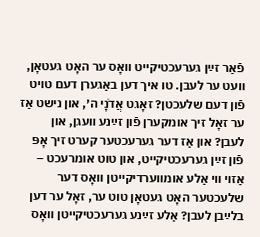פֿאַר זײַן גערעכטיקײט װאָס ער האָט געטאָן, װעט ער לעבן. טו איך דען באַגערן דעם טױט פֿון דעם שלעכטן? זאָגט אֲדֹנָי ה׳, און נישט אַז ער זאָל זיך אומקערן פֿון זײַנע װעגן, און לעבן? און אַז דער גערעכטער קערט זיך אָפּ פֿון זײַן גערעכטיקײט, און טוט אומרעכט – אַזױ װי אַלע אומװערדיקײטן װאָס דער שלעכטער האָט געטאָן טוט ער, זאָל ער דען בלײַבן לעבן? אַלע זײַנע גערעכטיקײטן װאָס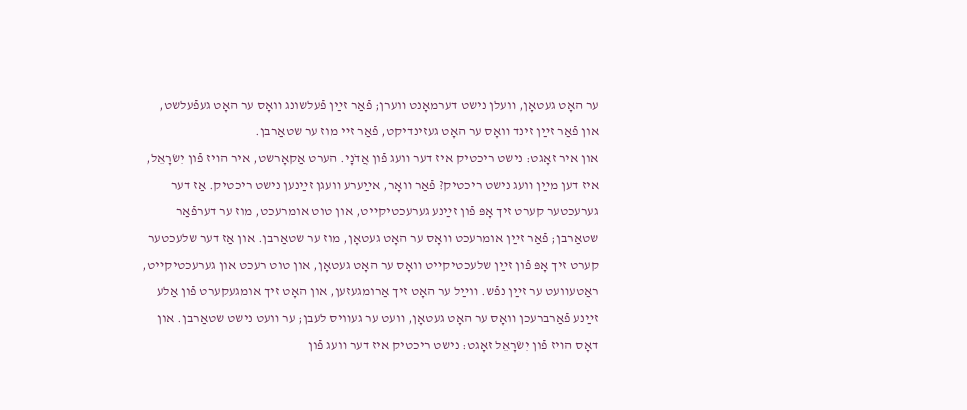ער האָט געטאָן, װעלן נישט דערמאָנט װערן; פֿאַר זײַן פֿעלשונג װאָס ער האָט געפֿעלשט, און פֿאַר זײַן זינד װאָס ער האָט געזינדיקט, פֿאַר זײ מוז ער שטאַרבן.
און איר זאָגט: נישט ריכטיק איז דער װעג פֿון אֲדֹנָי. הערט אַקאָרשט, איר הױז פֿון יִשׂרָאֵל, איז דען מײַן װעג נישט ריכטיק? פֿאַר װאָר, אײַערע װעגן זײַנען נישט ריכטיק. אַז דער גערעכטער קערט זיך אָפּ פֿון זײַנע גערעכטיקײט, און טוט אומרעכט, מוז ער דערפֿאַר שטאַרבן; פֿאַר זײַן אומרעכט װאָס ער האָט געטאָן, מוז ער שטאַרבן. און אַז דער שלעכטער קערט זיך אָפּ פֿון זײַן שלעכטיקײט װאָס ער האָט געטאָן, און טוט רעכט און גערעכטיקײט, ראַטעװעט ער זײַן נפֿש. װײַל ער האָט זיך אַרומגעזען, און האָט זיך אומגעקערט פֿון אַלע זײַנע פֿאַרברעכן װאָס ער האָט געטאָן, װעט ער געװיס לעבן; ער װעט נישט שטאַרבן. און דאָס הױז פֿון יִשׂרָאֵל זאָגט: נישט ריכטיק איז דער װעג פֿון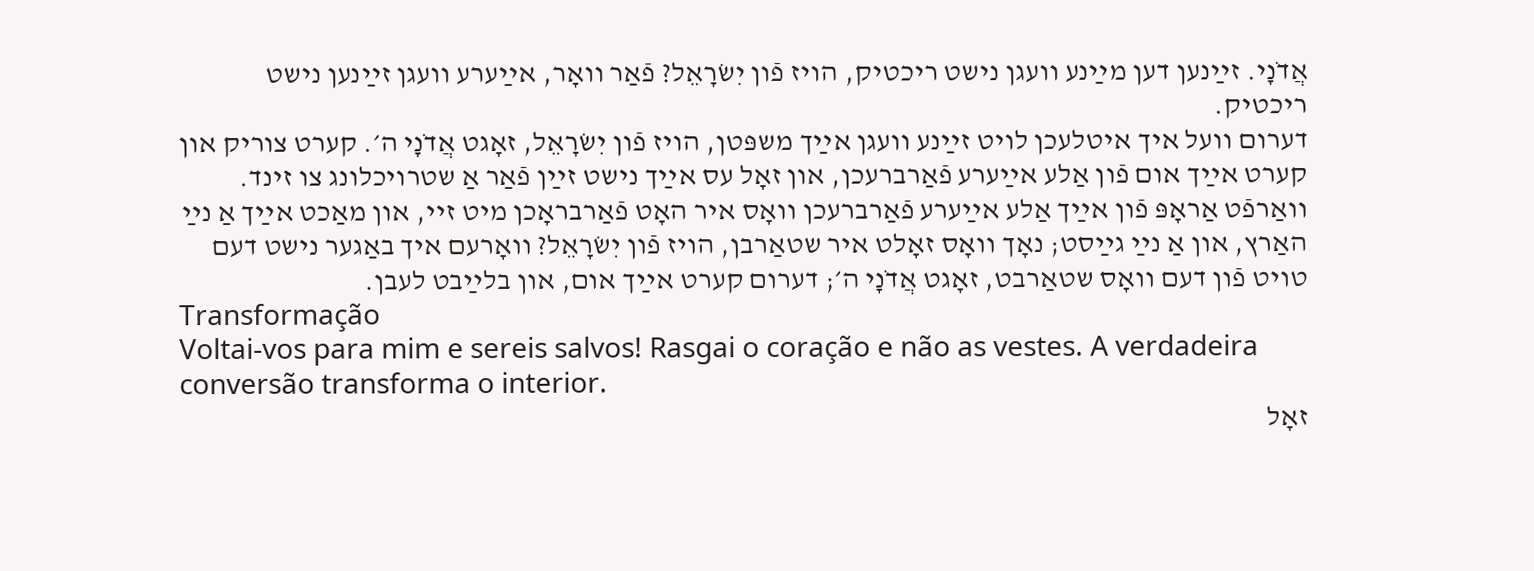אֲדֹנָי. זײַנען דען מײַנע װעגן נישט ריכטיק, הױז פֿון יִשׂרָאֵל? פֿאַר װאָר, אײַערע װעגן זײַנען נישט ריכטיק.
דערום װעל איך איטלעכן לױט זײַנע װעגן אײַך משפּטן, הױז פֿון יִשׂרָאֵל, זאָגט אֲדֹנָי ה׳. קערט צוריק און קערט אײַך אום פֿון אַלע אײַערע פֿאַרברעכן, און זאָל עס אײַך נישט זײַן פֿאַר אַ שטרױכלונג צו זינד. װאַרפֿט אַראָפּ פֿון אײַך אַלע אײַערע פֿאַרברעכן װאָס איר האָט פֿאַרבראָכן מיט זײ, און מאַכט אײַך אַ נײַ האַרץ, און אַ נײַ גײַסט; נאָך װאָס זאָלט איר שטאַרבן, הױז פֿון יִשׂרָאֵל? װאָרעם איך באַגער נישט דעם טױט פֿון דעם װאָס שטאַרבט, זאָגט אֲדֹנָי ה׳; דערום קערט אײַך אום, און בלײַבט לעבן.
Transformação
Voltai-vos para mim e sereis salvos! Rasgai o coração e não as vestes. A verdadeira conversão transforma o interior.
זאָל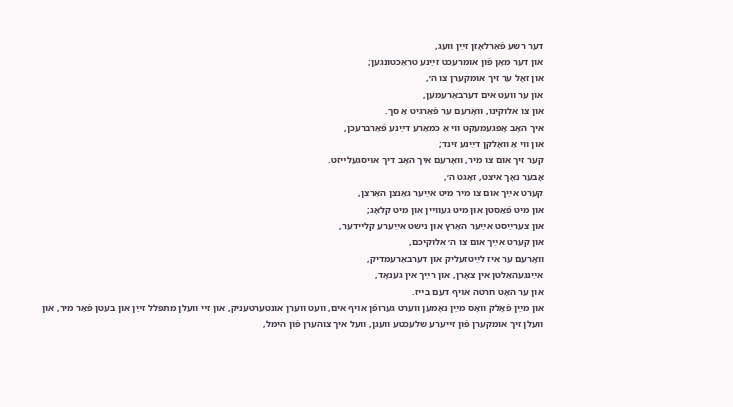דער רשע פֿאַרלאָזן זײַן װעג,
און דער מאַן פֿון אומרעכט זײַנע טראַכטונגען;
און זאָל ער זיך אומקערן צו ה׳,
און ער װעט אים דערבאַרעמען,
און צו אלוקינו, װאָרעם ער פֿאַרגיט אַ סך.
איך האָב אָפּגעמעקט װי אַ כמאַרע דײַנע פֿאַרברעכן,
און װי אַ װאָלקן דײַנע זינד;
קער זיך אום צו מיר, װאָרעם איך האָב דיך אױסגעלײזט.
אָבער נאָך איצט, זאָגט ה׳,
קערט אײַך אום צו מיר מיט אײַער גאַנצן האַרצן,
און מיט פֿאַסטן און מיט געװײן און מיט קלאָג;
און צערײַסט אײַער האַרץ און נישט אײַערע קלײדער,
און קערט אײַך אום צו ה׳ אלוקיכם,
װאָרעם ער איז לײַטזעליק און דערבאַרעמדיק,
אײַנגעהאַלטן אין צאָרן, און רײַך אין גענאָד,
און ער האָט חרטה אױף דעם בײז.
און מײַן פֿאָלק װאָס מײַן נאָמען װערט גערופֿן אױף אים, װעט װערן אונטערטעניק, און זײ װעלן מתפּלל זײַן און בעטן פֿאַר מיר, און װעלן זיך אומקערן פֿון זײערע שלעכטע װעגן, װעל איך צוהערן פֿון הימל,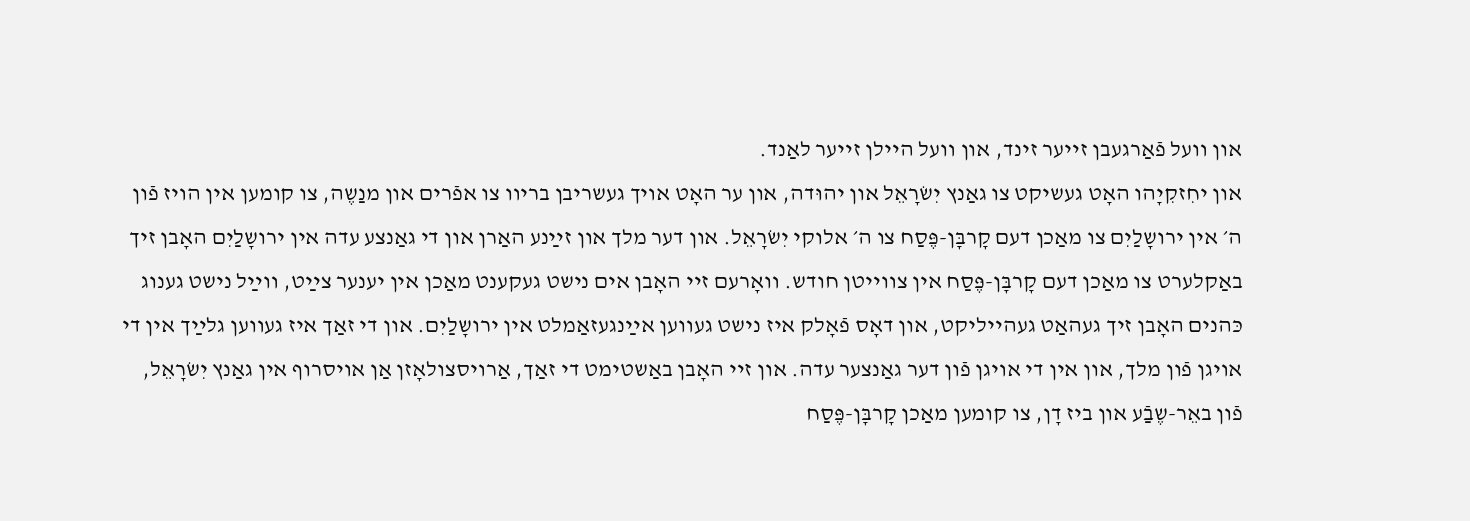און װעל פֿאַרגעבן זײער זינד, און װעל הײלן זײער לאַנד.
און יחִזקִיָהו האָט געשיקט צו גאַנץ יִשׂרָאֵל און יהוּדה, און ער האָט אױך געשריבן בריװ צו אפֿרים און מנַשֶה, צו קומען אין הױז פֿון ה׳ אין ירושָלַיִם צו מאַכן דעם קָרבָּן-פֶּסַח צו ה׳ אלוקי יִשׂרָאֵל. און דער מלך און זײַנע האַרן און די גאַנצע עדה אין ירושָלַיִם האָבן זיך באַקלערט צו מאַכן דעם קָרבָּן-פֶּסַח אין צװײטן חודש. װאָרעם זײ האָבן אים נישט געקענט מאַכן אין יענער צײַט, װײַל נישט גענוג כּהנים האָבן זיך געהאַט געהײליקט, און דאָס פֿאָלק איז נישט געװען אײַנגעזאַמלט אין ירושָלַיִם. און די זאַך איז געװען גלײַך אין די אױגן פֿון מלך, און אין די אױגן פֿון דער גאַנצער עדה. און זײ האָבן באַשטימט די זאַך, אַרױסצולאָזן אַן אױסרוף אין גאַנץ יִשׂרָאֵל, פֿון באֵר-שֶבַֿע און ביז דָן, צו קומען מאַכן קָרבָּן-פֶּסַח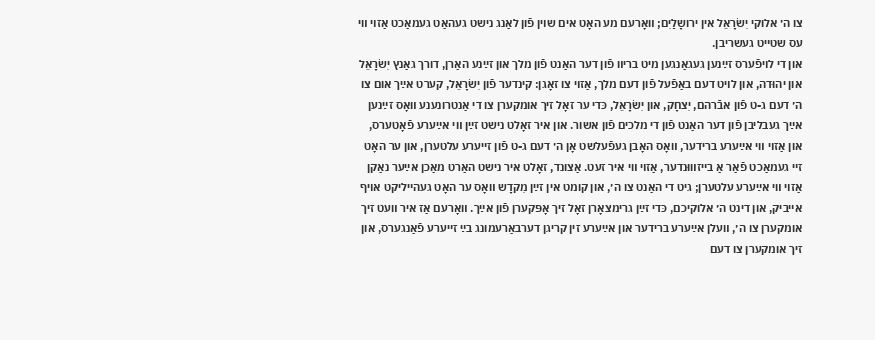צו ה׳ אלוקי יִשׂרָאֵל אין ירושָלַיִם; װאָרעם מע האָט אים שױן פֿון לאַנג נישט געהאַט געמאַכט אַזױ װי עס שטײט געשריבן.
און די לױפֿערס זײַנען געגאַנגען מיט בריװ פֿון דער האַנט פֿון מלך און זײַנע האַרן, דורך גאַנץ יִשׂרָאֵל און יהוּדה, און לױט דעם באַפֿעל פֿון דעם מלך, אַזױ צו זאָגן: קינדער פֿון יִשׂרָאֵל, קערט אײַך אום צו ה׳ דעם ג-ט פֿון אבֿרהם, יִצחָק, און יִשׂרָאֵל, כּדי ער זאָל זיך אומקערן צו די אַנטרונענע װאָס זײַנען אײַך געבליבן פֿון דער האַנט פֿון די מלכים פֿון אשור. און איר זאָלט נישט זײַן װי אײַערע פֿאָטערס, און אַזױ װי אײַערע ברידער, װאָס האָבן געפֿעלשט אָן ה׳ דעם ג-ט פֿון זײערע עלטערן, און ער האָט זײ געמאַכט פֿאַר אַ בײזװוּנדער, אַזױ װי איר זעט. אַצונד, זאָלט איר נישט האַרט מאַכן אײַער נאַקן אַזױ װי אײַערע עלטערן; גיט די האַנט צו ה׳, און קומט אין זײַן מִקדָש װאָס ער האָט געהײליקט אױף אײביק, און דינט ה׳ אלוקיכם, כּדי זײַן גרימצאָרן זאָל זיך אָפּקערן פֿון אײַך. װאָרעם אַז איר װעט זיך אומקערן צו ה׳, װעלן אײַערע ברידער און אײַערע זין קריגן דערבאַרעמונג בײַ זײערע פֿאַנגערס, און זיך אומקערן צו דעם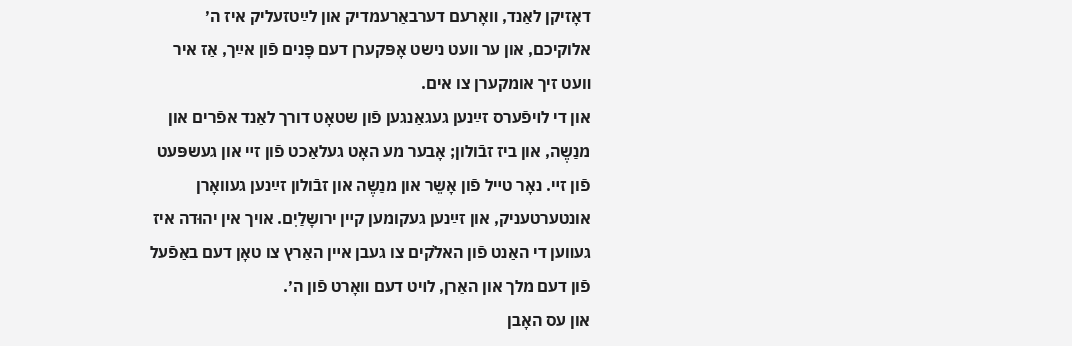דאָזיקן לאַנד, װאָרעם דערבאַרעמדיק און לײַטזעליק איז ה׳ אלוקיכם, און ער װעט נישט אָפּקערן דעם פָּנים פֿון אײַך, אַז איר װעט זיך אומקערן צו אים.
און די לױפֿערס זײַנען געגאַנגען פֿון שטאָט דורך לאַנד אפֿרים און מנַשֶה, און ביז זבֿולון; אָבער מע האָט געלאַכט פֿון זײ און געשפּעט פֿון זײ. נאָר טײל פֿון אָשֵר און מנַשֶה און זבֿולון זײַנען געװאָרן אונטערטעניק, און זײַנען געקומען קײן ירושָלַיִם. אױך אין יהוּדה איז געװען די האַנט פֿון האלֹקים צו געבן אײן האַרץ צו טאָן דעם באַפֿעל פֿון דעם מלך און האַרן, לױט דעם װאָרט פֿון ה׳.
און עס האָבן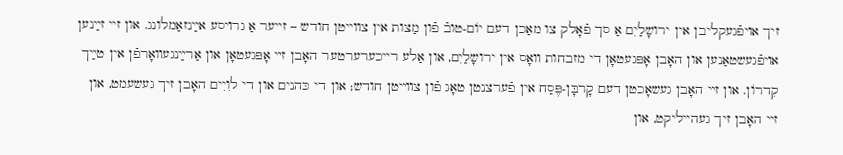זיך אױפֿגעקליבן אין ירושָלַיִם אַ סך פֿאָלק צו מאַכן דעם יוֹם-טובֿ פֿון מַצות אין צװײטן חודש – זײער אַ גרױסע אײַנזאַמלונג. און זײ זײַנען אױפֿגעשטאַנען און האָבן אָפּגעטאָן די מזבחות װאָס אין ירושָלַיִם, און אַלע רײכערערטער האָבן זײ אָפּגעטאָן און אַרײַנגעװאָרפֿן אין טײַך קִדרוֹן. און זײ האָבן געשאָכטן דעם קָרבָּן-פֶּסַח אין פֿערצנטן טאָג פֿון צװײטן חודש; און די כּהנים און די לוִיִים האָבן זיך געשעמט, און זײ האָבן זיך געהײליקט, און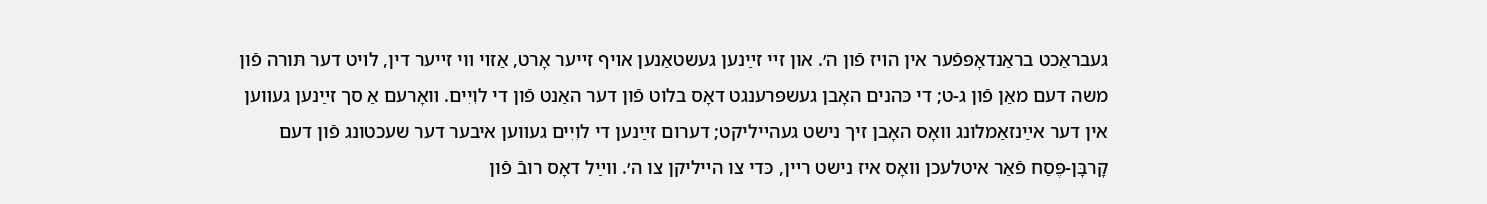געבראַכט בראַנדאָפּפֿער אין הױז פֿון ה׳. און זײ זײַנען געשטאַנען אױף זײער אָרט, אַזױ װי זײער דין, לױט דער תּורה פֿון משה דעם מאַן פֿון ג-ט; די כּהנים האָבן געשפּרענגט דאָס בלוט פֿון דער האַנט פֿון די לוִיִים. װאָרעם אַ סך זײַנען געװען אין דער אײַנזאַמלונג װאָס האָבן זיך נישט געהײליקט; דערום זײַנען די לוִיִים געװען איבער דער שעכטונג פֿון דעם קָרבָּן-פֶּסַח פֿאַר איטלעכן װאָס איז נישט רײן, כּדי צו הײליקן צו ה׳. װײַל דאָס רובֿ פֿון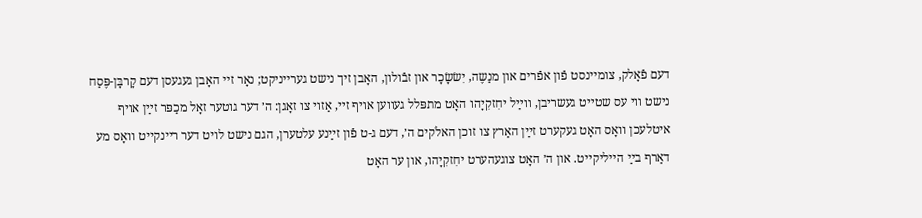דעם פֿאָלק, צומײנסט פֿון אפֿרים און מנַשֶה, יִשׂשָׂכָר און זבֿולון, האָבן זיך נישט גערײניקט; נאָר זײ האָבן געגעסן דעם קָרבָּן-פֶּסַח נישט װי עס שטײט געשריבן, װײַל יחִזקִיָהו האָט מתפּלל געװען אױף זײ, אַזױ צו זאָגן: ה׳ דער גוטער זאָל מכַפּר זײַן אױף איטלעכן װאָס האָט געקערט זײַן האַרץ צו זוכן האלֹקים ה׳, דעם ג-ט פֿון זײַנע עלטערן, הגם נישט לױט דער רײנקײט װאָס מע דאַרף בײַ הײליקײט. און ה׳ האָט צוגעהערט יחִזקִיָהו, און ער האָט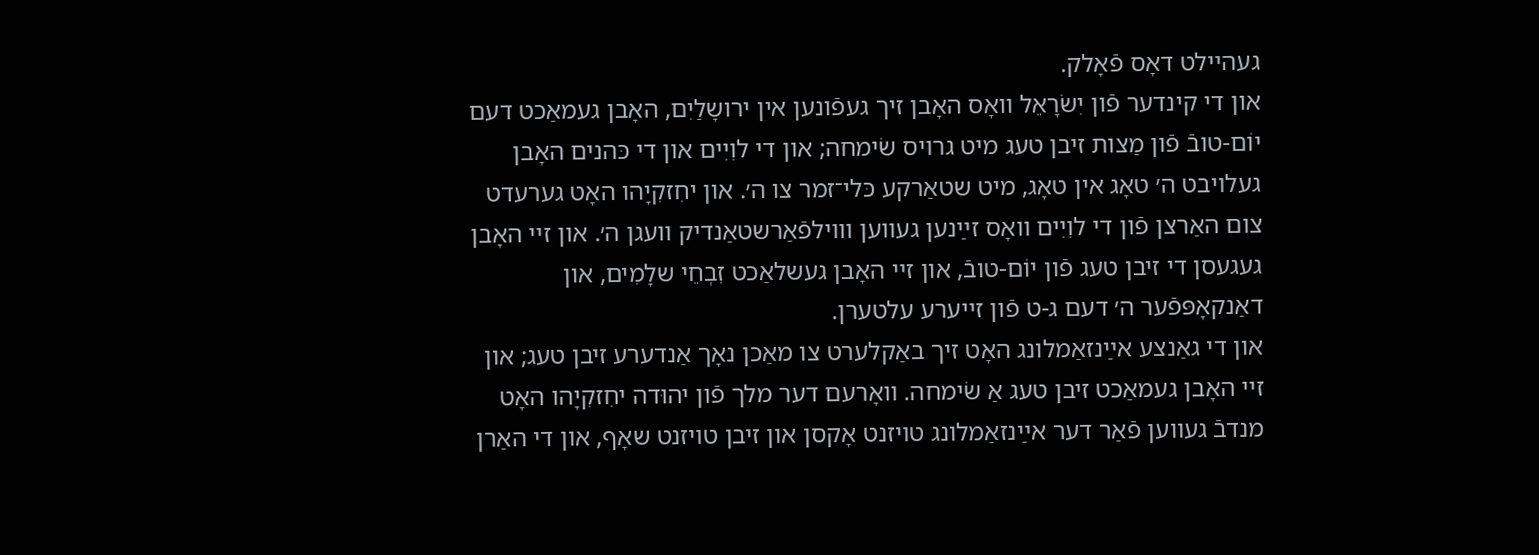געהײלט דאָס פֿאָלק.
און די קינדער פֿון יִשׂרָאֵל װאָס האָבן זיך געפֿונען אין ירושָלַיִם, האָבן געמאַכט דעם יוֹם-טובֿ פֿון מַצות זיבן טעג מיט גרױס שׂימחה; און די לוִיִים און די כּהנים האָבן געלױבט ה׳ טאָג אין טאָג, מיט שטאַרקע כּלי־זמר צו ה׳. און יחִזקִיָהו האָט גערעדט צום האַרצן פֿון די לוִיִים װאָס זײַנען געװען װױלפֿאַרשטאַנדיק װעגן ה׳. און זײ האָבן געגעסן די זיבן טעג פֿון יוֹם-טובֿ, און זײ האָבן געשלאַכט זִבְחֵי שלָמִים, און דאַנקאָפּפֿער ה׳ דעם ג-ט פֿון זײערע עלטערן.
און די גאַנצע אײַנזאַמלונג האָט זיך באַקלערט צו מאַכן נאָך אַנדערע זיבן טעג; און זײ האָבן געמאַכט זיבן טעג אַ שׂימחה. װאָרעם דער מלך פֿון יהוּדה יחִזקִיָהו האָט מנדבֿ געװען פֿאַר דער אײַנזאַמלונג טױזנט אָקסן און זיבן טױזנט שאָף, און די האַרן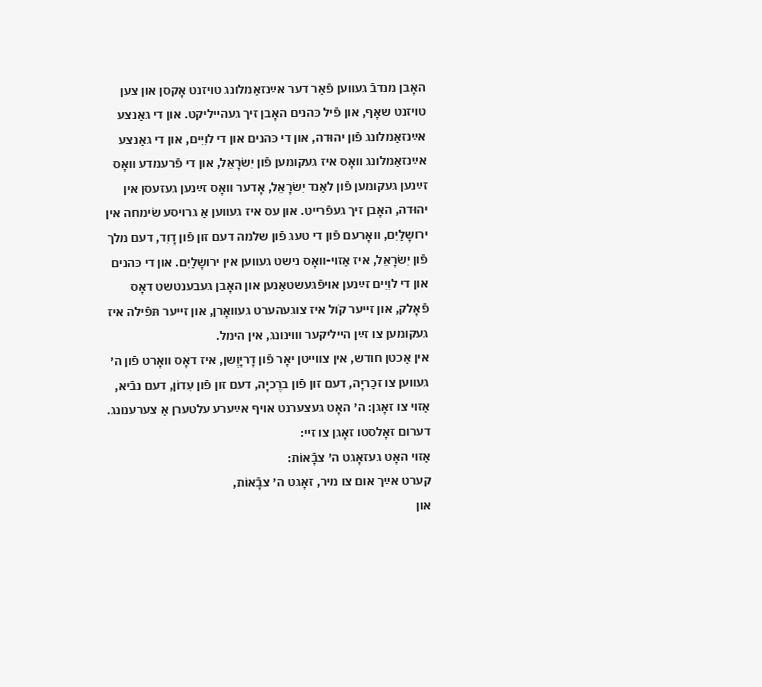האָבן מנדבֿ געװען פֿאַר דער אײַנזאַמלונג טױזנט אָקסן און צען טױזנט שאָף, און פֿיל כּהנים האָבן זיך געהײליקט. און די גאַנצע אײַנזאַמלונג פֿון יהוּדה, און די כּהנים און די לוִיִים, און די גאַנצע אײַנזאַמלונג װאָס איז געקומען פֿון יִשׂרָאֵל, און די פֿרעמדע װאָס זײַנען געקומען פֿון לאַנד יִשׂרָאֵל, אָדער װאָס זײַנען געזעסן אין יהוּדה, האָבן זיך געפֿרײט. און עס איז געװען אַ גרױסע שׂימחה אין ירושָלַיִם, װאָרעם פֿון די טעג פֿון שלמה דעם זון פֿון דָוִד, דעם מלך פֿון יִשׂרָאֵל, איז אַזױ-װאָס נישט געװען אין ירושָלַיִם. און די כּהנים און די לוִיִים זײַנען אױפֿגעשטאַנען און האָבן געבענטשט דאָס פֿאָלק, און זײער קֹול איז צוגעהערט געװאָרן, און זײער תּפֿילה איז געקומען צו זײַן הײליקער װױנונג, אין הימל.
אין אַכטן חודש, אין צװײטן יאָר פֿון דָריָוֶשן, איז דאָס װאָרט פֿון ה׳ געװען צו זכַריָה, דעם זון פֿון ברֶכיָה, דעם זון פֿון עִדוֹן, דעם נבֿיא, אַזױ צו זאָגן: ה׳ האָט געצערנט אױף אײַערע עלטערן אַ צערענונג. דערום זאָלסטו זאָגן צו זײ:
אַזױ האָט געזאָגט ה׳ צבָֿאוֹת:
קערט אײַך אום צו מיר, זאָגט ה׳ צבָֿאוֹת,
און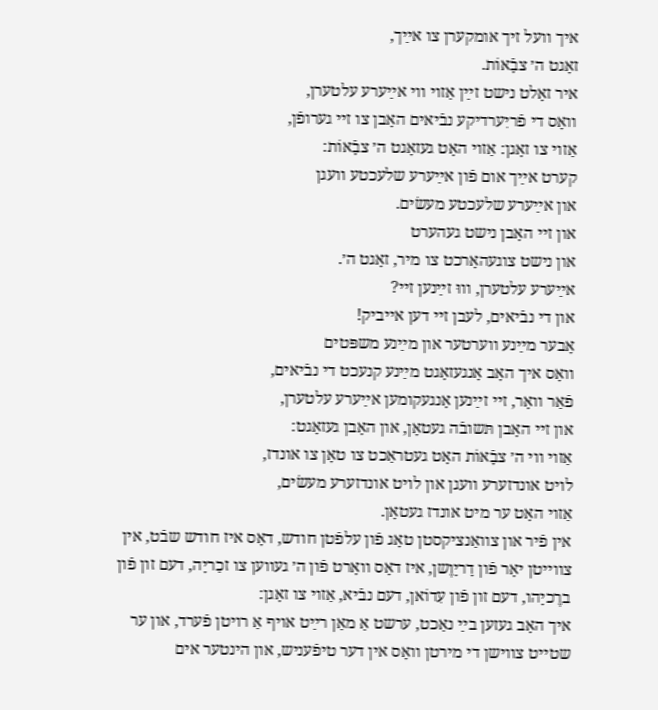איך װעל זיך אומקערן צו אײַך,
זאָגט ה׳ צבָֿאוֹת.
איר זאָלט נישט זײַן אַזױ װי אײַערע עלטערן,
װאָס די פֿריִערדיקע נבֿיאים האָבן צו זײ גערופֿן,
אַזױ צו זאָגן: אַזױ האָט געזאָגט ה׳ צבָֿאוֹת:
קערט אײַך אום פֿון אײַערע שלעכטע װעגן
און אײַערע שלעכטע מעשׂים.
און זײ האָבן נישט געהערט
און נישט צוגעהאָרכט צו מיר, זאָגט ה׳.
אײַערע עלטערן, װוּ זײַנען זײ?
און די נבֿיאים, לעבן זײ דען אײביק!
אָבער מײַנע װערטער און מײַנע משפּטים
װאָס איך האָב אָנגעזאָגט מײַנע קנעכט די נבֿיאים,
פֿאַר װאָר, זײ זײַנען אָנגעקומען אײַערע עלטערן,
און זײ האָבן תּשובֿה געטאָן, און האָבן געזאָגט:
אַזױ װי ה׳ צבָֿאוֹת האָט געטראַכט צו טאָן צו אונדז,
לױט אונדזערע װעגן און לױט אונדזערע מעשׂים,
אַזױ האָט ער מיט אונדז געטאָן.
אין פֿיר און צװאַנציקסטן טאָג פֿון עלפֿטן חודש, דאָס איז חודש שבֿט, אין צװײטן יאָר פֿון דָריָוֶשן, איז דאָס װאָרט פֿון ה׳ געװען צו זכַריָה, דעם זון פֿון ברֶכיָהו, דעם זון פֿון עִדוֹאן, דעם נבֿיא, אַזױ צו זאָגן:
איך האָב געזען בײַ נאַכט, ערשט אַ מאַן רײַט אױף אַ רױטן פֿערד, און ער שטײט צװישן די מירטן װאָס אין דער טיפֿעניש, און הינטער אים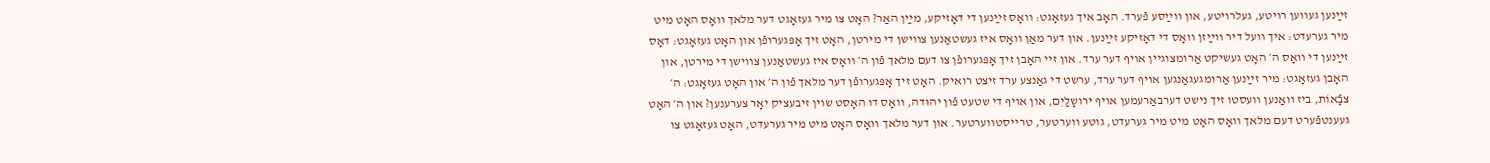זײַנען געװען רױטע, געלרױטע, און װײַסע פֿערד. האָב איך געזאָגט: װאָס זײַנען די דאָזיקע, מײַן האַר? האָט צו מיר געזאָגט דער מלאך װאָס האָט מיט מיר גערעדט: איך װעל דיר װײַזן װאָס די דאָזיקע זײַנען. און דער מאַן װאָס איז געשטאַנען צװישן די מירטן, האָט זיך אָפּגערופֿן און האָט געזאָגט: דאָס זײַנען די װאָס ה׳ האָט געשיקט אַרומצוגײן אױף דער ערד. און זײ האָבן זיך אָפּגערופֿן צו דעם מלאך פֿון ה׳ װאָס איז געשטאַנען צװישן די מירטן, און האָבן געזאָגט: מיר זײַנען אַרומגעגאַנגען אױף דער ערד, ערשט די גאַנצע ערד זיצט רואיק. האָט זיך אָפּגערופֿן דער מלאך פֿון ה׳ און האָט געזאָגט: ה׳ צבָֿאוֹת, ביז װאַנען װעסטו זיך נישט דערבאַרעמען אױף ירושָלַיִם, און אױף די שטעט פֿון יהוּדה, װאָס דו האָסט שױן זיבעציק יאָר צערענען? און ה׳ האָט געענטפֿערט דעם מלאך װאָס האָט מיט מיר גערעדט, גוטע װערטער, טרײסטװערטער. און דער מלאך װאָס האָט מיט מיר גערעדט, האָט געזאָגט צו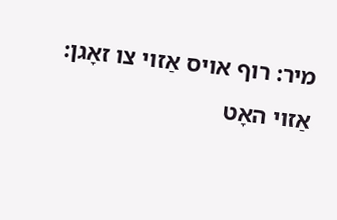מיר: רוף אױס אַזױ צו זאָגן:
אַזױ האָט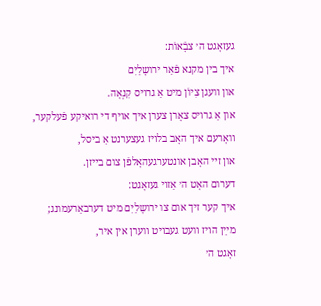געזאָגט ה׳ צבָֿאוֹת:
איך בין מקנא פֿאַר ירושָלַיִם
און װעגן צִיוֹן מיט אַ גרױס קִנְאָה.
און אַ גרױס צאָרן צערן איך אױף די רואיקע פֿעלקער,
װאָרעם איך האָב בלױז געצערנט אַ ביסל,
און זײ האָבן אונטערגעהאָלפֿן צום בײזן.
דערום האָט ה׳ אַזױ געזאָגט:
איך קער זיך אום צו ירושָלַיִם מיט דערבאַרעמונג;
מײַן הױז װעט געבױט װערן אין איר,
זאָגט ה׳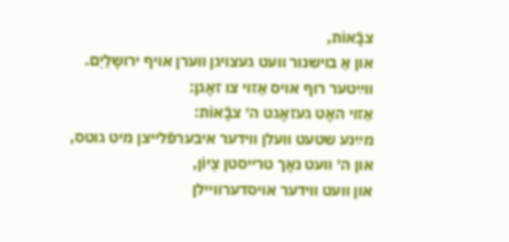צבָֿאוֹת,
און אַ בױשנור װעט געצױגן װערן אױף ירושָלַיִם.
װײַטער רוף אױס אַזױ צו זאָגן:
אַזױ האָט געזאָגט ה׳ צבָֿאוֹת:
מײַנע שטעט װעלן װידער איבערפֿלײצן מיט גוטס,
און ה׳ װעט נאָך טרײסטן צִיוֹן,
און װעט װידער אױסדערװײלן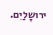ירושָלַיִם.